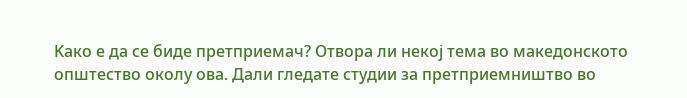Kако е да се биде претприемач? Отвора ли некој тема во македонското општество околу ова. Дали гледате студии за претприемништво во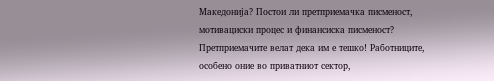Македонија? Постои ли претприемачка писменост, мотивациски процес и финансиска писменост?
Претприемачите велат дека им е тешко! Работниците, особено оние во приватниот сектор,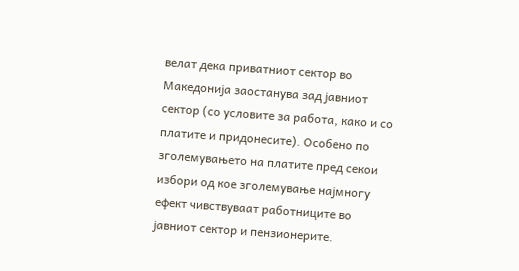велат дека приватниот сектор во Македонија заостанува зад јавниот сектор (со условите за работа, како и со платите и придонесите). Особено по зголемувањето на платите пред секои избори од кое зголемување најмногу ефект чивствуваат работниците во јавниот сектор и пензионерите.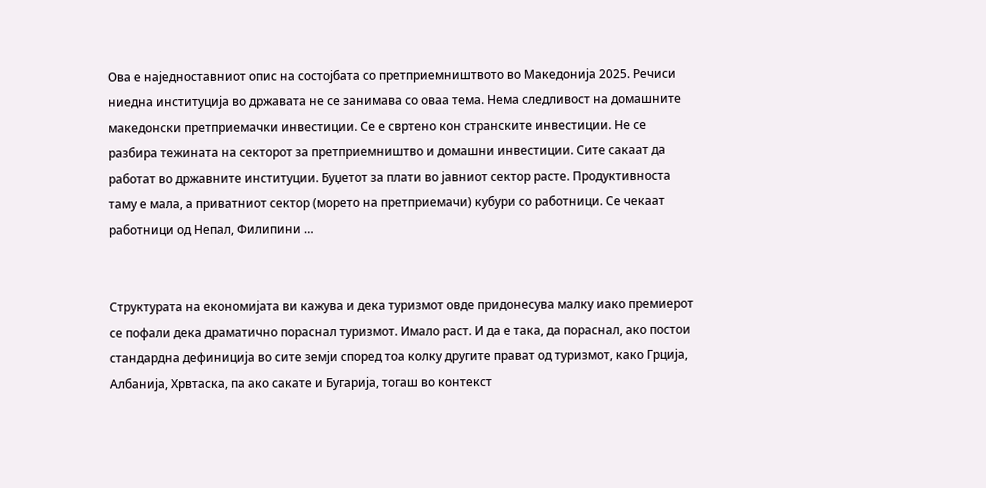Ова е наједноставниот опис на состојбата со претприемништвото во Македонија 2025. Речиси ниедна институција во државата не се занимава со оваа тема. Нема следливост на домашните македонски претприемачки инвестиции. Се е свртено кон странските инвестиции. Не се разбира тежината на секторот за претприемништво и домашни инвестиции. Сите сакаат да работат во државните институции. Буџетот за плати во јавниот сектор расте. Продуктивноста таму е мала, а приватниот сектор (морето на претприемачи) кубури со работници. Се чекаат работници од Непал, Филипини …


Структурата на економијата ви кажува и дека туризмот овде придонесува малку иако премиерот се пофали дека драматично пораснал туризмот. Имало раст. И да е така, да пораснал, ако постои стандардна дефиниција во сите земји според тоа колку другите прават од туризмот, како Грција, Албанија, Хрвтаска, па ако сакате и Бугарија, тогаш во контекст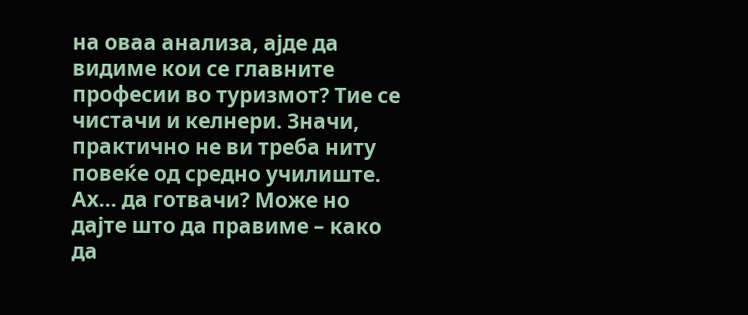на оваа анализа, ајде да видиме кои се главните професии во туризмот? Тие се чистачи и келнери. Значи, практично не ви треба ниту повеќе од средно училиште. Ах… да готвачи? Може но дајте што да правиме – како да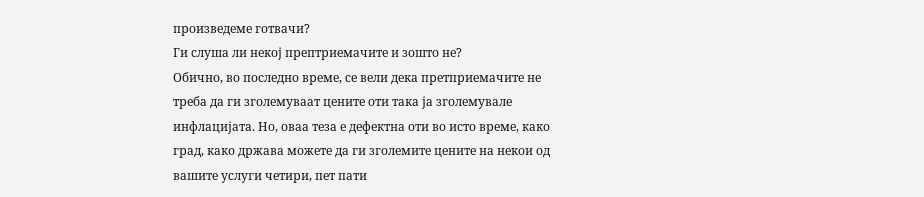произведеме готвачи?
Ги слуша ли некој прептриемачите и зошто не?
Обично, во последно време, се вели дека претприемачите не треба да ги зголемуваат цените оти така ја зголемувале инфлацијата. Но, оваа теза е дефектна оти во исто време, како град, како држава можете да ги зголемите цените на некои од вашите услуги четири, пет пати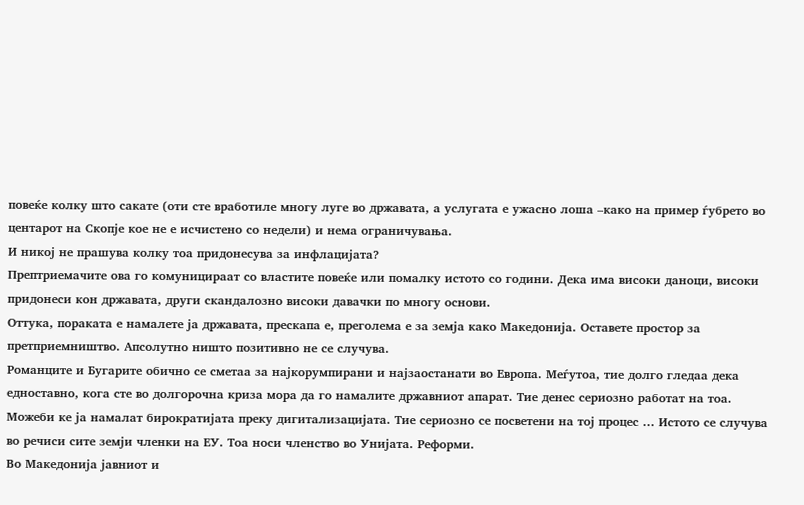повеќе колку што сакате (оти сте вработиле многу луге во државата, а услугата е ужасно лоша –како на пример ѓубрето во центарот на Скопје кое не е исчистено со недели) и нема ограничувања.
И никој не прашува колку тоа придонесува за инфлацијата?
Прептриемачите ова го комуницираат со властите повеќе или помалку истото со години. Дека има високи даноци, високи придонеси кон државата, други скандалозно високи давачки по многу основи.
Оттука, пораката е намалете ја државата, прескапа е, преголема е за земја како Македонија. Оставете простор за претприемништво. Апсолутно ништо позитивно не се случува.
Романците и Бугарите обично се сметаа за најкорумпирани и најзаостанати во Европа. Меѓутоа, тие долго гледаа дека едноставно, кога сте во долгорочна криза мора да го намалите државниот апарат. Тие денес сериозно работат на тоа. Можеби ке ја намалат бирократијата преку дигитализацијата. Тие сериозно се посветени на тој процес … Истото се случува во речиси сите земји членки на ЕУ. Тоа носи членство во Унијата. Реформи.
Во Македонија јавниот и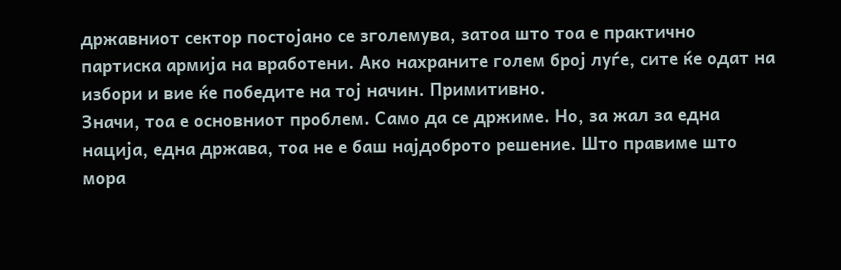државниот сектор постојано се зголемува, затоа што тоа е практично партиска армија на вработени. Ако нахраните голем број луѓе, сите ќе одат на избори и вие ќе победите на тој начин. Примитивно.
Значи, тоа е основниот проблем. Само да се држиме. Но, за жал за една нација, една држава, тоа не е баш најдоброто решение. Што правиме што мора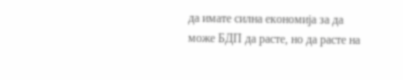да имате силна економија за да може БДП да расте, но да расте на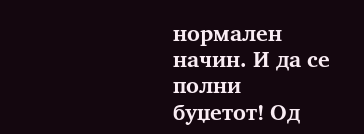нормален начин. И да се полни буџетот! Од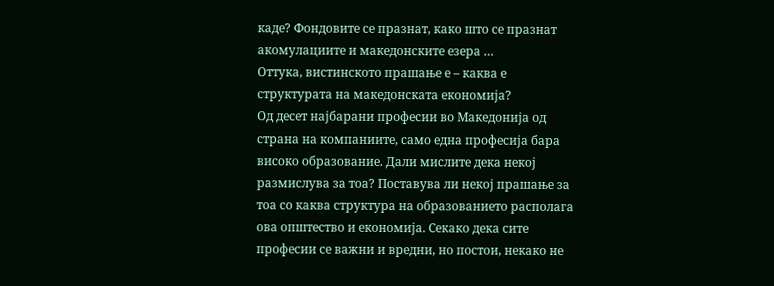каде? Фондовите се празнат, како што се празнат акомулациите и македонските езера …
Оттука, вистинското прашање е – каква е структурата на македонската економија?
Од десет најбарани професии во Македонија од страна на компаниите, само една професија бара високо образование. Дали мислите дека некој размислува за тоа? Поставува ли некој прашање за тоа со каква структура на образованието располага ова општество и економија. Секако дека сите професии се важни и вредни, но постои, некако не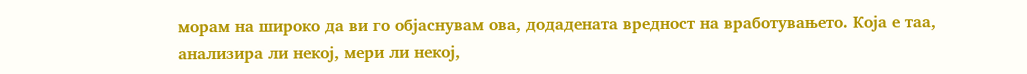морам на широко да ви го објаснувам ова, додадената вредност на вработувањето. Која е таа, анализира ли некој, мери ли некој,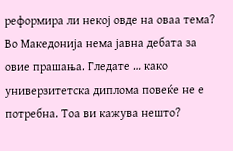реформира ли некој овде на оваа тема?
Во Македонија нема јавна дебата за овие прашања. Гледате … како универзитетска диплома повеќе не е потребна. Тоа ви кажува нешто?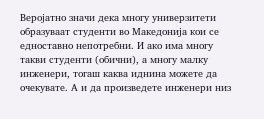Веројатно значи дека многу универзитети образуваат студенти во Македонија кои се едноставно непотребни. И ако има многу такви студенти (обични), а многу малку инженери, тогаш каква иднина можете да очекувате. А и да произведете инженери низ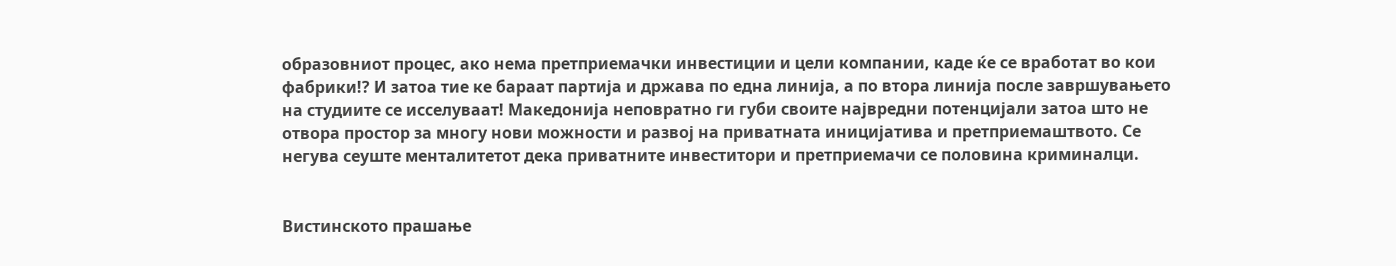образовниот процес, ако нема претприемачки инвестиции и цели компании, каде ќе се вработат во кои фабрики!? И затоа тие ке бараат партија и држава по една линија, а по втора линија после завршувањето на студиите се исселуваат! Македонија неповратно ги губи своите највредни потенцијали затоа што не отвора простор за многу нови можности и развој на приватната иницијатива и претприемаштвото. Се негува сеуште менталитетот дека приватните инвеститори и претприемачи се половина криминалци.


Вистинското прашање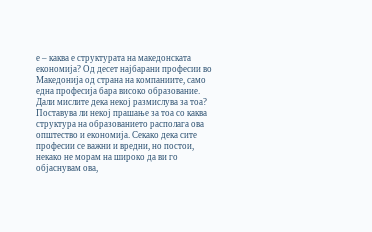е – каква е структурата на македонската економија? Од десет најбарани професии во Македонија од страна на компаниите, само една професија бара високо образование. Дали мислите дека некој размислува за тоа? Поставува ли некој прашање за тоа со каква структура на образованието располага ова општество и економија. Секако дека сите професии се важни и вредни, но постои, некако не морам на широко да ви го објаснувам ова,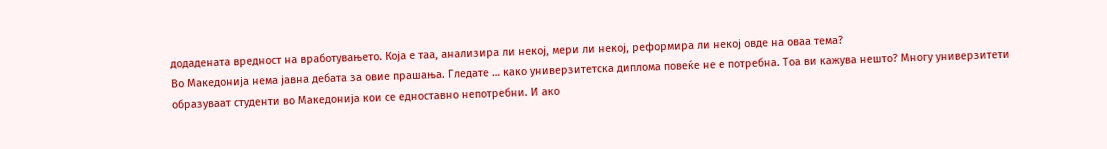додадената вредност на вработувањето. Која е таа, анализира ли некој, мери ли некој, реформира ли некој овде на оваа тема?
Во Македонија нема јавна дебата за овие прашања. Гледате … како универзитетска диплома повеќе не е потребна. Тоа ви кажува нешто? Многу универзитети образуваат студенти во Македонија кои се едноставно непотребни. И ако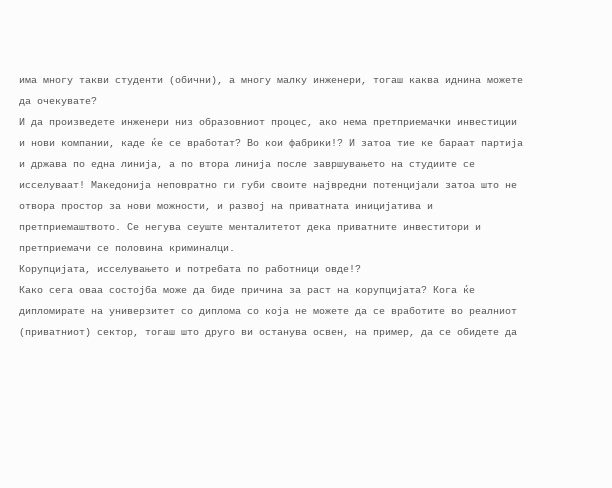има многу такви студенти (обични), а многу малку инженери, тогаш каква иднина можете да очекувате?
И да произведете инженери низ образовниот процес, ако нема претприемачки инвестиции и нови компании, каде ќе се вработат? Во кои фабрики!? И затоа тие ке бараат партија и држава по една линија, а по втора линија после завршувањето на студиите се исселуваат! Македонија неповратно ги губи своите највредни потенцијали затоа што не отвора простор за нови можности, и развој на приватната иницијатива и претприемаштвото. Се негува сеуште менталитетот дека приватните инвеститори и претприемачи се половина криминалци.
Корупцијата, исселувањето и потребата по работници овде!?
Како сега оваа состојба може да биде причина за раст на корупцијата? Кога ќе дипломирате на универзитет со диплома со која не можете да се вработите во реалниот (приватниот) сектор, тогаш што друго ви останува освен, на пример, да се обидете да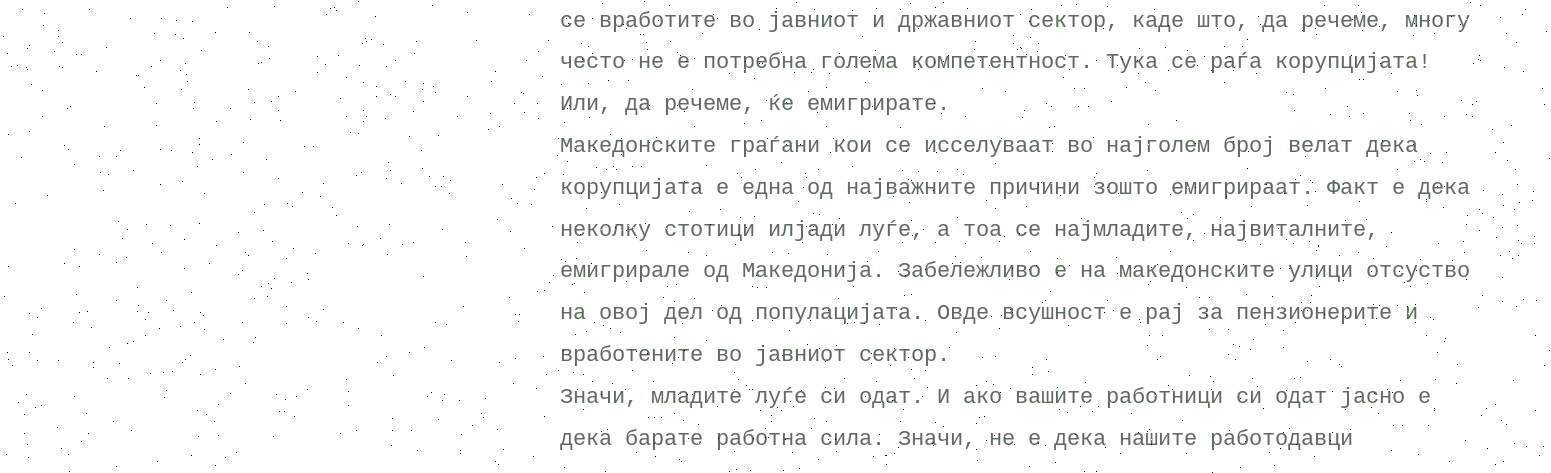се вработите во јавниот и државниот сектор, каде што, да речеме, многу често не е потребна голема компетентност. Тука се раѓа корупцијата!
Или, да речеме, ќе емигрирате.
Македонските граѓани кои се исселуваат во најголем број велат дека корупцијата е една од најважните причини зошто емигрираат. Факт е дека неколку стотици илјади луѓе, а тоа се најмладите, највиталните, емигрирале од Македонија. Забележливо е на македонските улици отсуство на овој дел од популацијата. Овде всушност е рај за пензионерите и вработените во јавниот сектор.
Значи, младите луѓе си одат. И ако вашите работници си одат јасно е дека барате работна сила. Значи, не е дека нашите работодавци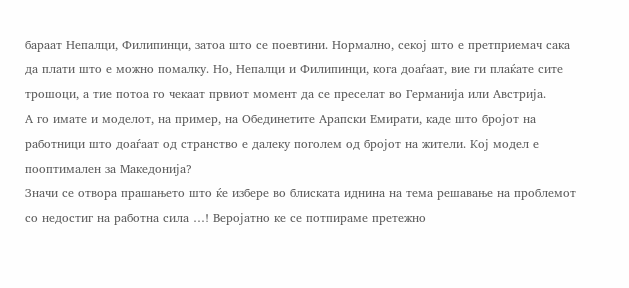бараат Непалци, Филипинци, затоа што се поевтини. Нормално, секој што е претприемач сака да плати што е можно помалку. Но, Непалци и Филипинци, кога доаѓаат, вие ги плаќате сите трошоци, а тие потоа го чекаат првиот момент да се преселат во Германија или Австрија.
А го имате и моделот, на пример, на Обединетите Арапски Емирати, каде што бројот на работници што доаѓаат од странство е далеку поголем од бројот на жители. Кој модел е пооптимален за Македонија?
Значи се отвора прашањето што ќе избере во блиската иднина на тема решавање на проблемот со недостиг на работна сила …! Веројатно ке се потпираме претежно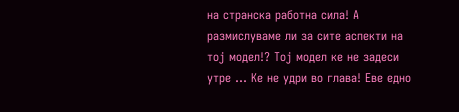на странска работна сила! А размислуваме ли за сите аспекти на тој модел!? Тој модел ке не задеси утре … Ке не удри во глава! Еве едно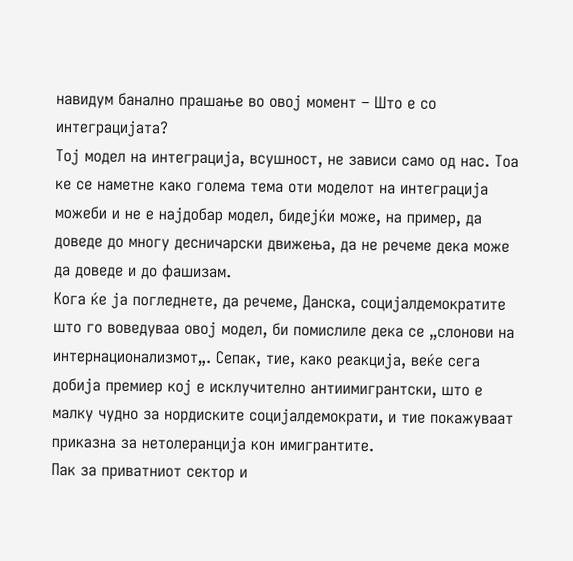навидум банално прашање во овој момент – Што е со интеграцијата?
Тој модел на интеграција, всушност, не зависи само од нас. Тоа ке се наметне како голема тема оти моделот на интеграција можеби и не е најдобар модел, бидејќи може, на пример, да доведе до многу десничарски движења, да не речеме дека може да доведе и до фашизам.
Кога ќе ја погледнете, да речеме, Данска, социјалдемократите што го воведуваа овој модел, би помислиле дека се „слонови на интернационализмот„. Сепак, тие, како реакција, веќе сега добија премиер кој е исклучително антиимигрантски, што е малку чудно за нордиските социјалдемократи, и тие покажуваат приказна за нетолеранција кон имигрантите.
Пак за приватниот сектор и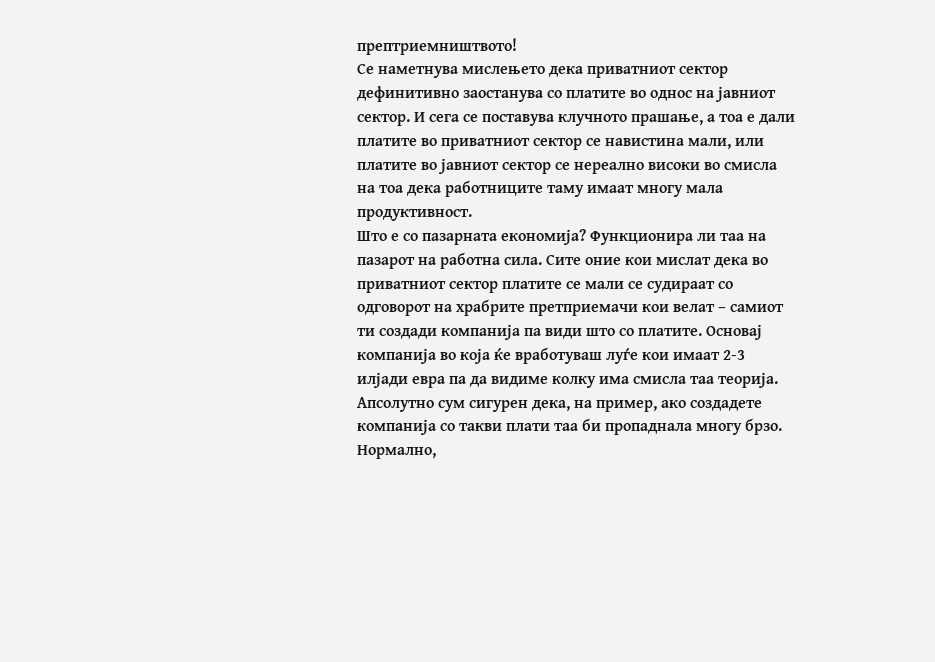прептриемништвото!
Се наметнува мислењето дека приватниот сектор дефинитивно заостанува со платите во однос на јавниот сектор. И сега се поставува клучното прашање, а тоа е дали платите во приватниот сектор се навистина мали, или платите во јавниот сектор се нереално високи во смисла на тоа дека работниците таму имаат многу мала продуктивност.
Што е со пазарната економија? Функционира ли таа на пазарот на работна сила. Сите оние кои мислат дека во приватниот сектор платите се мали се судираат со одговорот на храбрите претприемачи кои велат – самиот ти создади компанија па види што со платите. Основај компанија во која ќе вработуваш луѓе кои имаат 2-3 илјади евра па да видиме колку има смисла таа теорија.
Апсолутно сум сигурен дека, на пример, ако создадете компанија со такви плати таа би пропаднала многу брзо. Нормално,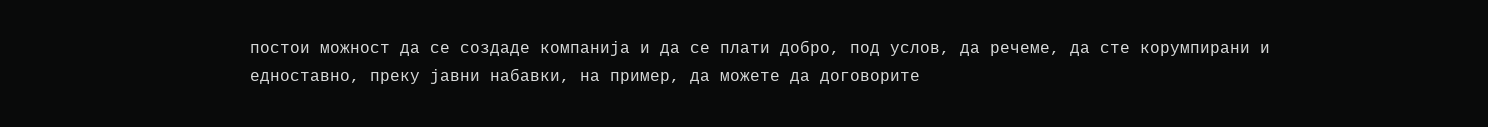постои можност да се создаде компанија и да се плати добро, под услов, да речеме, да сте корумпирани и едноставно, преку јавни набавки, на пример, да можете да договорите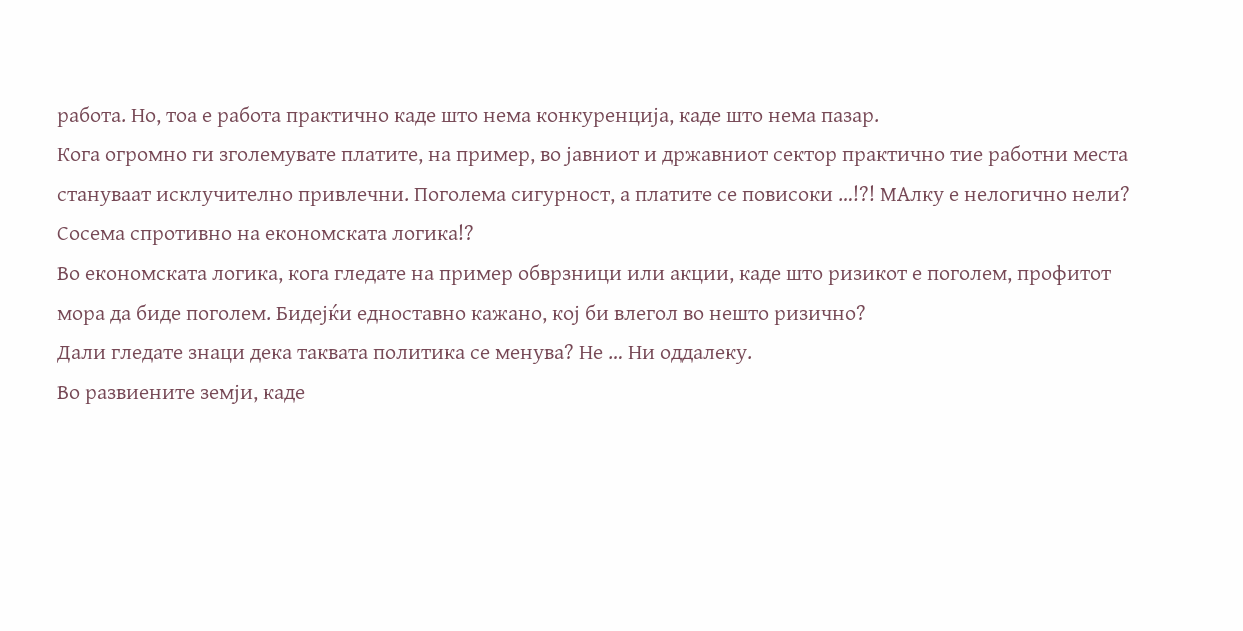работа. Но, тоа е работа практично каде што нема конкуренција, каде што нема пазар.
Кога огромно ги зголемувате платите, на пример, во јавниот и државниот сектор практично тие работни места стануваат исклучително привлечни. Поголема сигурност, а платите се повисоки …!?! МАлку е нелогично нели? Сосема спротивно на економската логика!?
Во економската логика, кога гледате на пример обврзници или акции, каде што ризикот е поголем, профитот мора да биде поголем. Бидејќи едноставно кажано, кој би влегол во нешто ризично?
Дали гледате знаци дека таквата политика се менува? Не … Ни оддалеку.
Во развиените земји, каде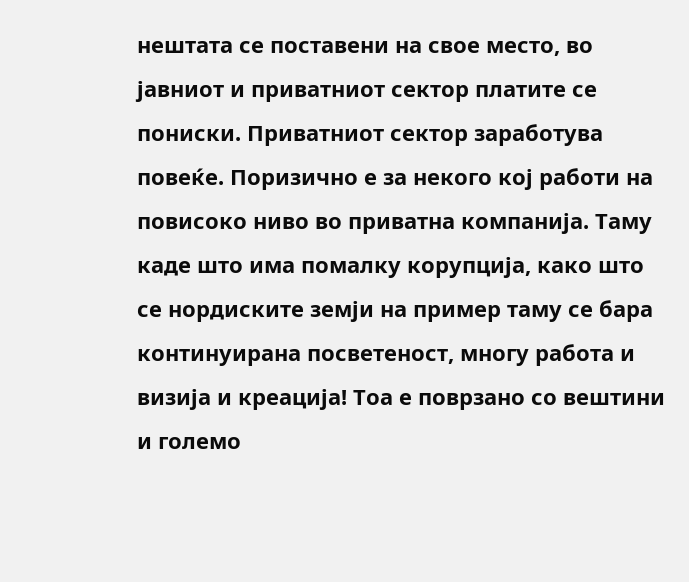нештата се поставени на свое место, во јавниот и приватниот сектор платите се пониски. Приватниот сектор заработува повеќе. Поризично е за некого кој работи на повисоко ниво во приватна компанија. Таму каде што има помалку корупција, како што се нордиските земји на пример таму се бара континуирана посветеност, многу работа и визија и креација! Тоа е поврзано со вештини и големо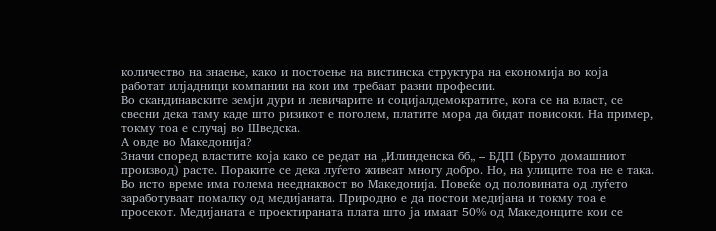количество на знаење, како и постоење на вистинска структура на економија во која работат илјадници компании на кои им требаат разни професии.
Во скандинавските земји дури и левичарите и социјалдемократите, кога се на власт, се свесни дека таму каде што ризикот е поголем, платите мора да бидат повисоки. На пример, токму тоа е случај во Шведска.
А овде во Македонија?
Значи според властите која како се редат на „Илинденска бб„ – БДП (Бруто домашниот производ) расте. Пораките се дека луѓето живеат многу добро. Но, на улиците тоа не е така. Во исто време има голема нееднаквост во Македонија. Повеќе од половината од луѓето заработуваат помалку од медијаната. Природно е да постои медијана и токму тоа е просекот. Медијаната е проектираната плата што ја имаат 50% од Македонците кои се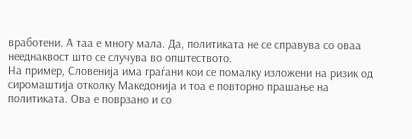вработени. А таа е многу мала. Да, политиката не се справува со оваа нееднаквост што се случува во општеството.
На пример, Словенија има граѓани кои се помалку изложени на ризик од сиромаштија отколку Македонија и тоа е повторно прашање на политиката. Ова е поврзано и со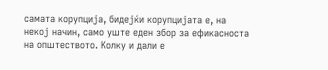самата корупција, бидејќи корупцијата е, на некој начин, само уште еден збор за ефикасноста на општеството. Колку и дали е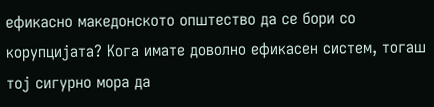ефикасно македонското општество да се бори со корупцијата? Кога имате доволно ефикасен систем, тогаш тој сигурно мора да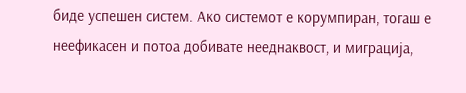биде успешен систем. Ако системот е корумпиран, тогаш е неефикасен и потоа добивате нееднаквост, и миграција,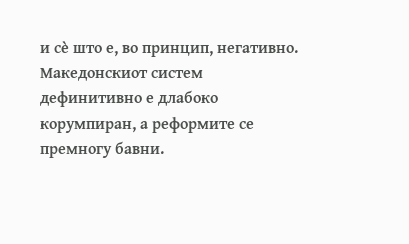и сè што е, во принцип, негативно. Македонскиот систем дефинитивно е длабоко корумпиран, а реформите се премногу бавни.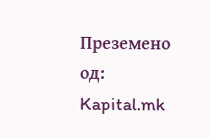Преземено од: Kapital.mk